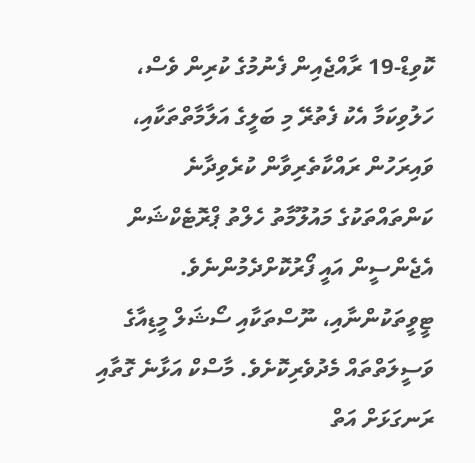ކޮވިޑް-19 ރާއްޖެއިން ފެނުމުގެ ކުރިން ވެސް، ހަލުވިކަމާ އެކު ފެތުރޭ މި ބަލީގެ އަލާމާތްތަކާއި، ވައިރަހުން ރައްކާތެރިވާން ކުރެވިދާނެ ކަންތައްތަކުގެ މައުލޫމާތު ހެލްތު ޕްރޮޓެކްޝަން އެޖެންސީން އައީ ފޯރުކޮށްދެމުންނެވެ. ޓީވީތަކުންނާއި، ނޫސްތަކާއި ސޯޝަލް މީޑިއާގެ ވަސީލަތްތައް މެދުވެރިކޮށެވެ. މާސްކް އަޅާނެ ގޮތާއި ރަނގަޅަށް އަތް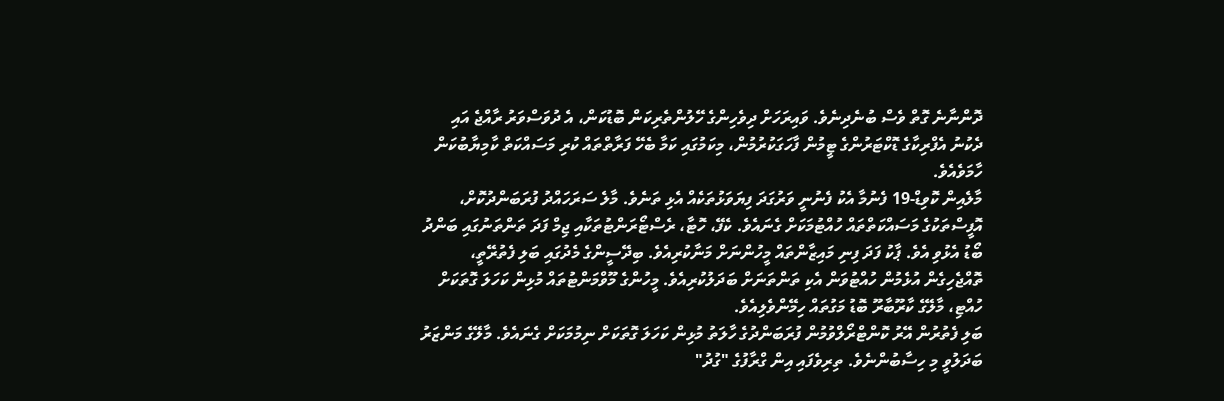ދޮންނާނެ ގޮތް ވެސް ބުނެދިނެވެ. ވައިރަހަށް ދިވެހިންގެ ހޭލުންތެރިކަން ބޮޑުކަން، އެ ދުވަސްވަރު ރާއްޖެ އައި ދެކުނު އެފްރިކާގެ ޑޮކްޓަރުންގެ ޓީމުން ފާހަގަކުރުމުން، މިކަމުގައި ކަމާ ބެހޭ ފަރާތްތައް ކުރި މަސައްކަތް ކާމިޔާބުކަން ހާމަވެއެވެ.
މާލެއިން ކޮވިޑް-19 ފެނުމާ އެކު ފެނުނީ ވަރުގަދަ ފިޔަވަޅުތަކެއް އެޅި ތަނެވެ. މާލެ ސަރަހައްދު ފުރަބަންދުކޮށް، އޮފީސްތަކުގެ މަސައްކަތްތައް ހުއްޓުމަކަށް ގެނައެވެ. ކެފޭ، ހޮޓާ، ރެސްޓޯރަންޓުތަކާއި ޖިމް ފަދަ ތަންތަނުގައި ބަންދު ބޯޑު އެޅުވި އެވެ. ޕާކު ފަދަ ފިނި މައިޒާންތައް މީހުންނަށް މަނާކުރިއެވެ. ބިދޭސީންގެ މެދުގައި ބަލި ފެތުރޭތީ، ތޮއްޖެހިގެން އުޅެމުން ހުއްޓުވަން އެކި ތަންތަނަށް ބަދަލުކުރިއެވެ. މީހުންގެ މޫވްމަންޓުތައް މުޅިން ކަހަލަ ގޮތަކަށް ހުއްޓި، މާލޭގެ ކާރޫބާރޫ ބޮޑު މަގުތައް ހިމޭންވެލިއެވެ.
ބަލި ފެތުރުން އޭރު ކޮންޓްރޯލްވުމުން ފުރަބަންދުގެ ހާލަތު މުޅިން ކަހަލަ ގޮތަކަށް ނިމުމަކަށް ގެނައެވެ. މާލޭގެ މަންޒަރު ބަދަލުވީ މި ހިސާބުންނެވެ. ތިރިވެފައި އިން ގްރާފުގެ "ގުދު"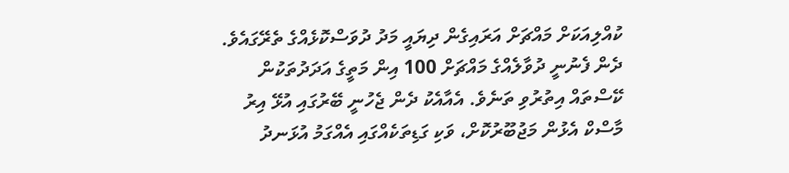ކުއްލިއަކަށް މައްޗަށް އަރައިގެން ދިޔައީ މަދު ދުވަސްކޮޅެއްގެ ތެރޭގައެވެ. ދެން ފެނުނީ ދުވާލެއްގެ މައްޗަށް 100 އިން މަތީގެ އަދަދުތަކުން ކޭސްތައް އިތުރުވި ތަނެވެ. އެއާއެކު ދެން ޖެހުނީ ބޭރުގައި އުޅޭ އިރު މާސްކް އެޅުން މަޖުބޫރުކޮށް، ވަކި ގަޑިތަކެއްގައި އެއްގަމު އުޅަނދު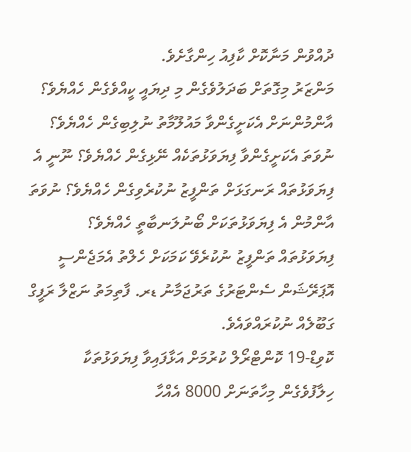ދުއްވުން މަނާކޮށް ކާފިއު ހިންގާށެވެ.
މަންޒަރު މިގޮތަށް ބަދަލުވެގެން މި ދިޔައީ ކީއްވެގެން ހެއްޔެވެ؟ އާންމުންނަށް އެކަށީގެންވާ މައުލޫމާތު ނުލިބިގެން ހެއްޔެވެ؟ ނުވަތަ އެކަށީގެންވާ ފިޔަވަޅުތަކެއް ނޭޅިގެން ހެއްޔެވެ؟ ނޫނީ އެ ފިޔަވަޅުތައް ރަނގަޅަށް ތަންފީޒު ނުކުރެވިގެން ހެއްޔެވެ؟ ނުވަތަ އާންމުން އެ ފިޔަވަޅުތަކަށް ބޯނުލަނބާތީ ހެއްޔެވެ؟
ފިޔަވަޅުތައް ތަންފީޒު ނުކުރެވޭ ކަމަކަށް ހެލްތު އެމަޖެންސީ އޮޕަރޭޝަން ސެންޓަރުގެ ތަރުޖަމާނު ޑރ. ފާތިމަތު ނަޒްލާ ރަފީގް ގަބޫލެއް ނުކުރައްވައެވެ.
ކޮވިޑް-19 ކޮންޓްރޯލް ކުރުމަށް އަޅާފައިވާ ފިޔަވަޅުތަކާ ހިލާފުވެގެން މިހާތަނަށް 8000 އެއްހާ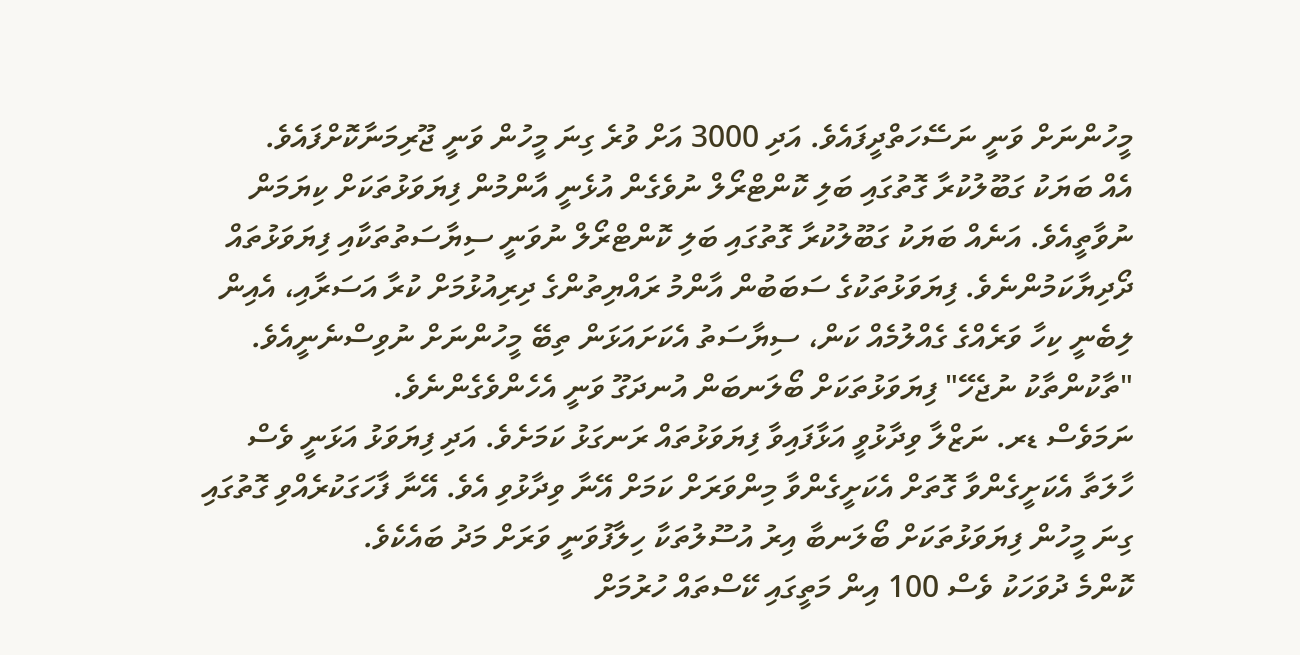މީހުންނަށް ވަނީ ނަސޭހަތްދީފައެވެ. އަދި 3000 އަށް ވުރެ ގިނަ މީހުން ވަނީ ޖޫރިމަނާކޮށްފައެވެ.
އެއް ބަޔަކު ގަބޫލުކުރާ ގޮތުގައި ބަލި ކޮންޓްރޯލް ނުވެގެން އުޅެނީ އާންމުން ފިޔަވަޅުތަކަށް ކިޔަމަން ނުވާތީއެވެ. އަނެއް ބަޔަކު ގަބޫލުކުރާ ގޮތުގައި ބަލި ކޮންޓްރޯލް ނުވަނީ ސިޔާސަތުތަކާއި ފިޔަވަޅުތައް ދޯދިޔާކަމުންނެވެ. ފިޔަވަޅުތަކުގެ ސަބަބުން އާންމު ރައްޔިތުންގެ ދިރިއުޅުމަށް ކުރާ އަސަރާއި، އެއިން ލިބެނީ ކިހާ ވަރެއްގެ ގެއްލުމެއް ކަން، ސިޔާސަތު އެކަށައަޅަން ތިބޭ މީހުންނަށް ނުވިސްނެނީއެވެ. "ތާކުންތާކު ނުޖެހޭ" ފިޔަވަޅުތަކަށް ބޯލަނބަން އުނދަގޫ ވަނީ އެހެންވެގެންނެވެ.
ނަމަވެސް ޑރ. ނަޒްލާ ވިދާޅުވީ އަޅާފައިވާ ފިޔަވަޅުތައް ރަނގަޅު ކަމަށެވެ. އަދި ފިޔަވަޅު އަޅަނީ ވެސް ހާލަތާ އެކަށީގެންވާ ގޮތަށް އެކަށީގެންވާ މިންވަރަށް ކަމަށް އޭނާ ވިދާޅުވި އެވެ. އޭނާ ފާހަގަކުރެއްވި ގޮތުގައި ގިނަ މީހުން ފިޔަވަޅުތަކަށް ބޯލަނބާ އިރު އުސޫލުތަކާ ހިލާފުވަނީ ވަރަށް މަދު ބައެކެވެ.
ކޮންމެ ދުވަހަކު ވެސް 100 އިން މަތީގައި ކޭސްތައް ހުރުމަށް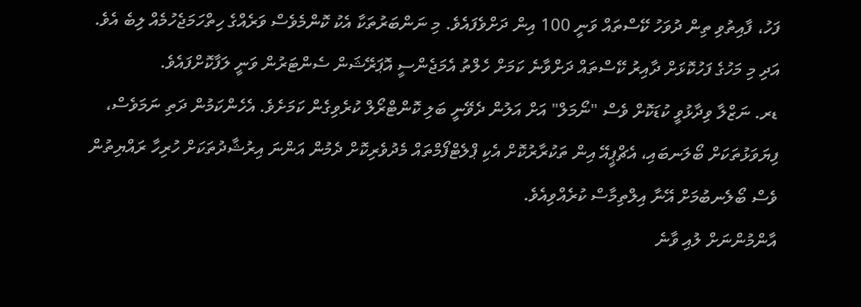ފަހު، ފާއިތުވި ތިން ދުވަހު ކޭސްތައް ވަނީ 100 އިން ދަށްވެފައެވެ. މި ނަންބަރުތަކާ އެކު ކޮންމެވެސް ވަރެއްގެ ހިތްހަމަޖެހުމެއް ލިބެ އެވެ. އަދި މި މަހުގެ ފަހުކޮޅަށް ދާއިރު ކޭސްތައް ދަށްވާނެ ކަމަށް ހެލްތު އެމަޖެންސީ އޮޕަރޭޝަން ސެންޓަރުން ވަނީ ލަފާކޮށްފައެވެ.
ޑރ. ނަޒްލާ ވިދާޅުވީ ކުޑަކޮށް ވެސް "ނޯމަލް" އަށް އަލުން ދެވޭނީ ބަލި ކޮންޓްރޯލް ކުރެވިގެން ކަމަށެވެ. އެހެންކަމުން ދަތި ނަމަވެސް، ފިޔަވަޅުތަކަށް ބޯލަނބައި، އެޗްޕީއޭ އިން ތަކުރާރުކޮށް އެކި ޕްލެޓްފޯމްތައް މެދުވެރިކޮށް ދެމުން އަންނަ އިރުޝާދުތަކަށް ހުރިހާ ރައްޔިތުން ވެސް ބޯލެނބުމަށް އޭނާ އިލްތިމާސް ކުރެއްވިއެވެ.
އާންމުންނަށް ލުއި ވާނެ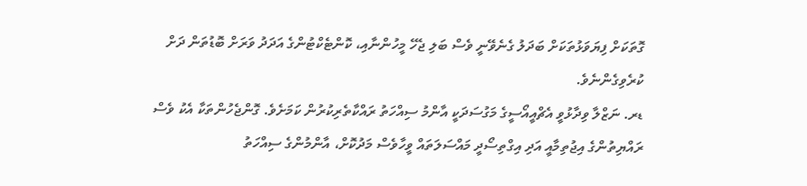ގޮތަކަށް ފިޔަވަޅުތަކަށް ބަދަލު ގެނެވޭނީ ވެސް ބަލި ޖެހޭ މީހުންނާއި، ކޮންޓެކްޓުންގެ އަދަދު ވަރަށް ބޮޑުތަން ދަށް ކުރެވިގެންނެވެ.
ޑރ. ނަޒްލާ ވިދާޅުވީ އެޗްއީއޯސީގެ މަގުސަދަކީ އާންމު ސިއްހަތު ރައްކާތެރިކުރުން ކަމަށެވެ. ގޮންޖެހުންތަކާ އެކު ވެސް ރައްޔިތުންގެ އިޖުތިމާއީ އަދި އިގްތިސޯދީ މައްސަލަތައް ވީހާވެސް މަދުކޮށް، އާންމުންގެ ސިއްހަތު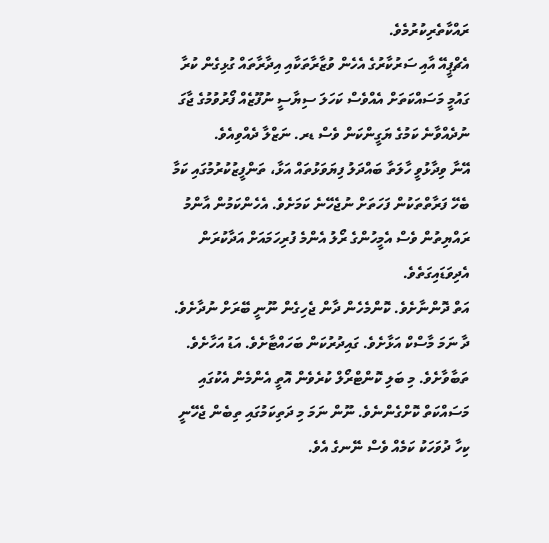ރައްކާތެރިކުރުމެވެ.
އެޗްޕީއޭ އާއި ސަރުކާރުގެ އެހެން ވުޒާރާތަކާއި އިދާރާތައް ގުޅިގެން ކުރާ ގައުމީ މަސައްކަތަށް އެއްވެސް ކަހަލަ ސިޔާސީ ނުފޫޒެއް ފޯރުވުމުގެ ޖާގަ ނުދެއްވާނެ ކަމުގެ ޔަގީންކަން ވެސް ޑރ. ނަޒްލާ ދެއްވިއެވެ.
އޭނާ ވިދާޅުވީ ހާލަތާ ބައްދަލު ފިޔަވަޅުތައް އަޅާ، ތަންފީޒުކުރުމުގައި ކަމާ ބެހޭ ފަރާތްތަކުން ފަހަތަށް ނުޖެހޭނެ ކަމަށެވެ. އެހެންކަމުން އާންމު ރައްޔިތުން ވެސް އެމީހުންގެ ރޯލު އެންމެ ފުރިހަމައަށް އަދާކުރަން އެދިވަޑައިގަތެވެ.
އަތް ދޮންނާށެވެ. ކޮންމެހެން ދާން ޖެހިގެން ނޫނީ ބޭރަށް ނުދާށެވެ. ދާ ނަމަ މާސްކް އަޅާށެވެ. ގައިދުރުކަން ބަހައްޓާށެވެ. އަޑު އަހާށެވެ. ތަބާވާށެވެ. މި ބަލި ކޮންޓްރޯލް ކުރެވެން އޮތީ އެންމެން އެކުގައި މަސައްކަތް ކޮށްގެންނެވެ. ނޫން ނަމަ މި ދަތިކަމުގައި ތިބެން ޖެހޭނީ ކިހާ ދުވަހަކު ކަމެއް ވެސް ނޭނގެ އެވެ.